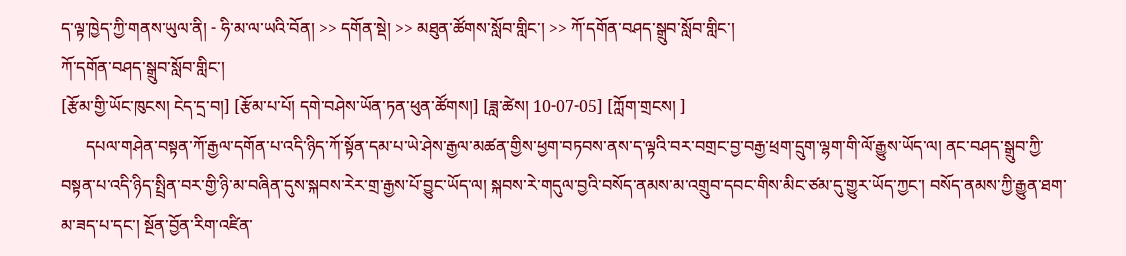ད་ལྟ་ཁྱེད་ཀྱི་གནས་ཡུལ་ནི། - ཧི་མ་ལ་ཡའི་བོན། >> དགོན་སྡེ། >> མཐུན་ཚོགས་སློབ་གླིང་། >> ཀོ་དགོན་བཤད་སྒྲུབ་སློབ་གླིང་།
ཀོ་དགོན་བཤད་སྒྲུབ་སློབ་གླིང་།
[རྩོམ་གྱི་ཡོང་ཁུངས། ངེད་དྲ་བ།] [རྩོམ་པ་པོ། དགེ་བཤེས་ཡོན་ཏན་ཕུན་ཚོགས།] [ཟླ་ཚེས། 10-07-05] [ཀློག་གྲངས། ]
      དཔལ་གཤེན་བསྟན་ཀོ་རྒྱལ་དགོན་པ་འདི་ཉིད་ཀོ་སྟོན་དམ་པ་ཡེ་ཤེས་རྒྱལ་མཚན་གྱིས་ཕྱག་བཏབས་ནས་ད་ལྟའི་བར་བགྲང་བྱ་བརྒྱ་ཕྲག་དྲུག་ལྷག་གི་ལོ་རྒྱུས་ཡོད་ལ། ནང་བཤད་སྒྲུབ་ཀྱི་བསྟན་པ་འདི་ཉིད་སྤྲིན་བར་གྱི་ཉི་མ་བཞིན་དུས་སྐབས་རེར་གྲ་རྒྱས་པོ་བྱུང་ཡོད་ལ། སྐབས་རེ་གདུལ་བྱའི་བསོད་ནམས་མ་འགྲུབ་དབང་གིས་མིང་ཙམ་དུ་གྱུར་ཡོད་ཀྱང་། བསོད་ནམས་ཀྱི་རྒྱུན་ཐག་མ་ཟད་པ་དང་། སྔོན་བྱོན་རིག་འཛིན་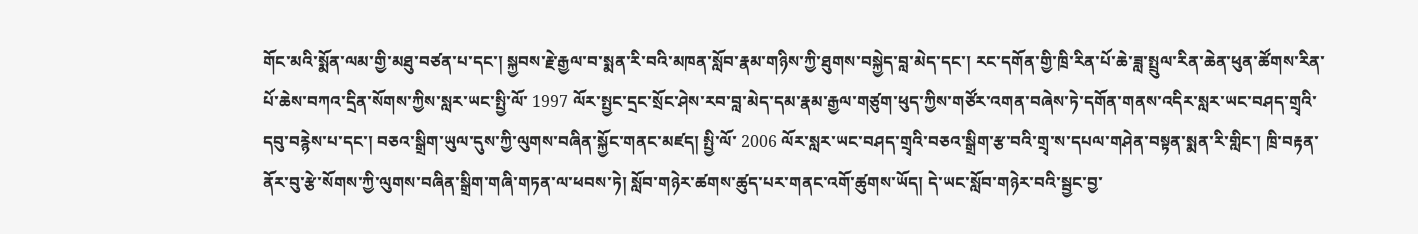གོང་མའི་སྨོན་ལམ་གྱི་མཐུ་བཙན་པ་དང་། སྐྱབས་རྗེ་རྒྱལ་བ་སྨན་རི་བའི་མཁན་སློབ་རྣམ་གཉིས་ཀྱི་ཐུགས་བསྐྱེད་བླ་མེད་དང་། རང་དགོན་གྱི་ཁྲི་རིན་པོ་ཆེ་ཟླ་སྤྲུལ་རིན་ཆེན་ཕུན་ཚོགས་རིན་པོ་ཆེས་བཀའ་དྲིན་སོགས་ཀྱིས་སླར་ཡང་སྤྱི་ལོ་ 1997 ལོར་སྤྱང་དྲང་སྲོང་ཤེས་རབ་བླ་མེད་དམ་རྣམ་རྒྱལ་གཙུག་ཕུད་ཀྱིས་གཙོར་འགན་བཞེས་ཏེ་དགོན་གནས་འདིར་སླར་ཡང་བཤད་གྲྭའི་དབུ་བརྙེས་པ་དང་། བཅའ་སྒྲིག་ཡུལ་དུས་ཀྱི་ལུགས་བཞིན་སྐྱོང་གནང་མཛད། སྤྱི་ལོ་ 2006 ལོར་སླར་ཡང་བཤད་གྲྭའི་བཅའ་སྒྲིག་རྩ་བའི་གྲྭ་ས་དཔལ་གཤེན་བསྟན་སྨན་རི་གླིང་། ཁྲི་བརྟན་ནོར་བུ་རྩེ་སོགས་ཀྱི་ལུགས་བཞིན་སྒྲིག་གཞི་གཏན་ལ་ཕབས་ཏེ། སློབ་གཉེར་ཚགས་ཚུད་པར་གནང་འགོ་ཚུགས་ཡོད། དེ་ཡང་སློབ་གཉེར་བའི་སྦྱང་བྱ་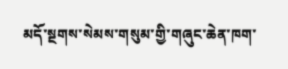མདོ་སྔགས་སེམས་གསུམ་གྱི་གཞུང་ཆེན་ཁག་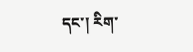དང་། རིག་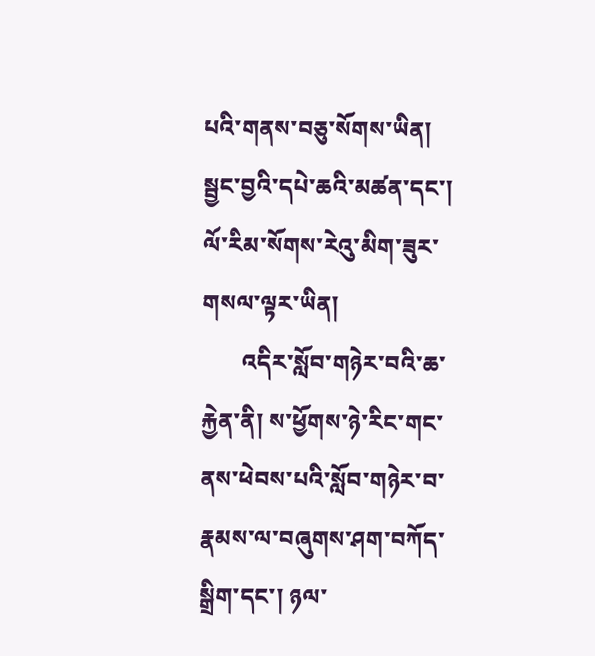པའི་གནས་བཅུ་སོགས་ཡིན། སྦྱང་བྱའི་དཔེ་ཆའི་མཚན་དང་། ལོ་རིམ་སོགས་རེའུ་མིག་ཟུར་གསལ་ལྟར་ཡིན།
       འདིར་སློབ་གཉེར་བའི་ཆ་རྐྱེན་ནི། ས་ཕྱོགས་ཉེ་རིང་གང་ནས་ཕེབས་པའི་སློབ་གཉེར་བ་རྣམས་ལ་བཞུགས་ཤག་བཀོད་སྒྲིག་དང་། ཉལ་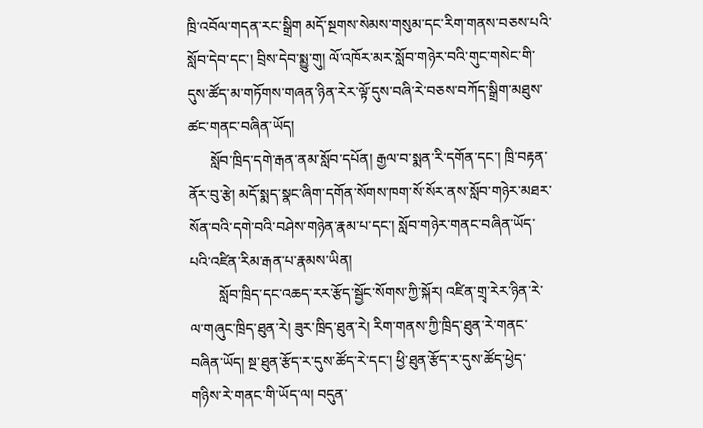ཁྲི་འབོལ་གདན་རང་སྒྲིག མདོ་སྔགས་སེམས་གསུམ་དང་རིག་གནས་བཅས་པའི་སློབ་དེབ་དང་། བྲིས་དེབ་སྨྱུ་གུ། ལོ་འཁོར་མར་སློབ་གཉེར་བའི་གུང་གསེང་གི་དུས་ཚོད་མ་གཏོགས་གཞན་ཉིན་རེར་ལྟོ་དུས་བཞི་རེ་བཅས་བཀོད་སྒྲིག་མཐུས་ཚང་གནང་བཞིན་ཡོད།
      སློབ་ཁྲིད་དགེ་རྒན་ནམ་སློབ་དཔོན། རྒྱལ་བ་སྨན་རི་དགོན་དང་། ཁྲི་བརྟན་ནོར་བུ་རྩེ། མདོ་སྨད་སྣང་ཞིག་དགོན་སོགས་ཁག་སོ་སོར་ནས་སློབ་གཉེར་མཐར་སོན་བའི་དགེ་བའི་བཤེས་གཉེན་རྣམ་པ་དང་། སློབ་གཉེར་གནང་བཞིན་ཡོད་པའི་འཛིན་རིམ་རྒན་པ་རྣམས་ཡིན།
        སློབ་ཁྲིད་དང་འཆད་རར་རྩོད་སྦྱོང་སོགས་ཀྱི་སྐོར། འཛིན་གྲྭ་རེར་ཉིན་རེ་ལ་གཞུང་ཁྲིད་ཐུན་རེ། ཟུར་ཁྲིད་ཐུན་རེ། རིག་གནས་ཀྱི་ཁྲིད་ཐུན་རེ་གནང་བཞིན་ཡོད། སྔ་ཐུན་རྩོད་ར་དུས་ཚོད་རེ་དང་། ཕྱི་ཐུན་རྩོད་ར་དུས་ཚོད་ཕྱེད་གཉིས་རེ་གནང་གི་ཡོད་ལ། བདུན་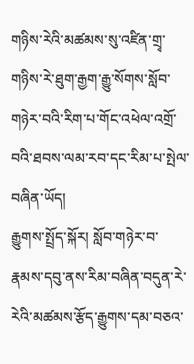གཉིས་རེའི་མཚམས་སུ་འཛིན་གྲྭ་གཉིས་རེ་ཐུག་རྒྱག་རྒྱུ་སོགས་སློབ་གཉེར་བའི་རིག་པ་གོང་འཕེལ་འགྲོ་བའི་ཐབས་ལམ་རབ་དང་རིམ་པ་སྤེལ་བཞིན་ཡོད།
རྒྱུགས་སྤྲོད་སྐོར། སློབ་གཉེར་བ་རྣམས་དབུ་ནས་རིམ་བཞིན་བདུན་རེ་རེའི་མཚམས་རྩོད་རྒྱུགས་དམ་བཅའ་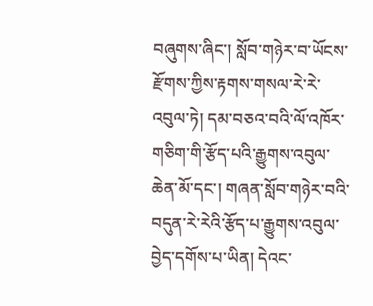བཞུགས་ཞིང་། སློབ་གཉེར་བ་ཡོངས་རྫོགས་ཀྱིས་རྟགས་གསལ་རེ་རེ་འབུལ་ཏེ། དམ་བཅའ་བའི་ལོ་འཁོར་གཅིག་གི་རྩོད་པའི་རྒྱུགས་འབུལ་ཆེན་མོ་དང་། གཞན་སློབ་གཉེར་བའི་བདུན་རེ་རེའི་རྩོད་པ་རྒྱུགས་འབུལ་བྱེད་དགོས་པ་ཡིན། དེའང་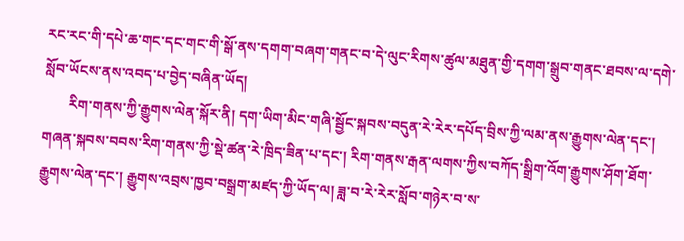རང་རང་གི་དཔེ་ཆ་གང་དང་གང་གི་སྒོ་ནས་དགག་བཞག་གནང་བ་དེ་ལུང་རིགས་ཚུལ་མཐུན་གྱི་དགག་སྒྲུབ་གནང་ཐབས་ལ་དགེ་སློབ་ཡོངས་ནས་འབད་པ་བྱེད་བཞིན་ཡོད།
       རིག་གནས་ཀྱི་རྒྱུགས་ལེན་སྐོར་ནི། དག་ཡིག་མིང་གཞི་སྦྱོང་སྐབས་བདུན་རེ་རེར་དཔོད་བྲིས་ཀྱི་ལམ་ནས་རྒྱུགས་ལེན་དང་། གཞན་སྐབས་བབས་རིག་གནས་ཀྱི་སྡེ་ཚན་རེ་ཁྲིད་ཟིན་པ་དང་། རིག་གནས་རྒན་ལགས་ཀྱིས་བཀོད་སྒྲིག་འོག་རྒྱུགས་ཤོག་ཐོག་རྒྱུགས་ལེན་དང་། རྒྱུགས་འབྲས་ཁྱབ་བསྒྲག་མཛད་ཀྱི་ཡོད་ལ། ཟླ་བ་རེ་རེར་སློབ་གཉེར་བ་ས་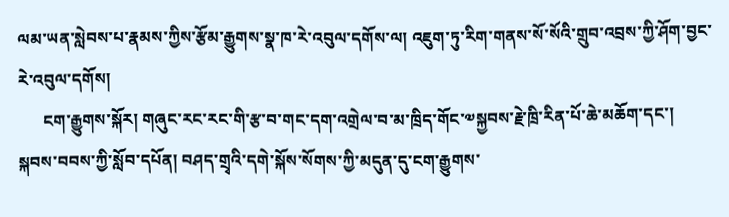ལམ་ཡན་སླེབས་པ་རྣམས་ཀྱིས་རྩོམ་རྒྱུགས་སྣ་ཁ་རེ་འབུལ་དགོས་ལ། འཇུག་ཏུ་རིག་གནས་སོ་སོའི་གྲུབ་འབྲས་ཀྱི་ཤོག་བྱང་རེ་འབུལ་དགོས།
      ངག་རྒྱུགས་སྐོར། གཞུང་རང་རང་གི་རྩ་བ་གང་དག་འགྲེལ་བ་མ་ཁྲིད་གོང་༧སྐྱབས་རྗེ་ཁྲི་རིན་པོ་ཆེ་མཆོག་དང་། སྐབས་བབས་ཀྱི་སློབ་དཔོན། བཤད་གྲྭའི་དགེ་སྐོས་སོགས་ཀྱི་མདུན་དུ་ངག་རྒྱུགས་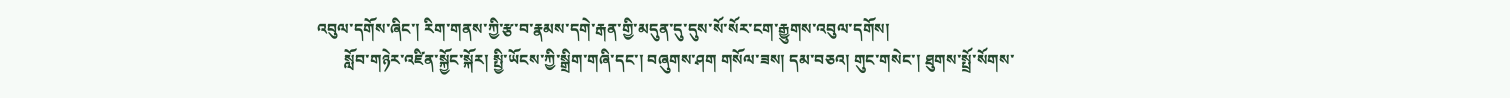འབུལ་དགོས་ཞིང་། རིག་གནས་ཀྱི་རྩ་བ་རྣམས་དགེ་རྒན་གྱི་མདུན་དུ་དུས་སོ་སོར་ངག་རྒྱུགས་འབུལ་དགོས།
       སློབ་གཉེར་འཛིན་སྐྱོང་སྐོར། སྤྱི་ཡོངས་ཀྱི་སྒྲིག་གཞི་དང་། བཞུགས་ཤག གསོལ་ཟས། དམ་བཅའ། གུང་གསེང་། ཐུགས་སྤྲོ་སོགས་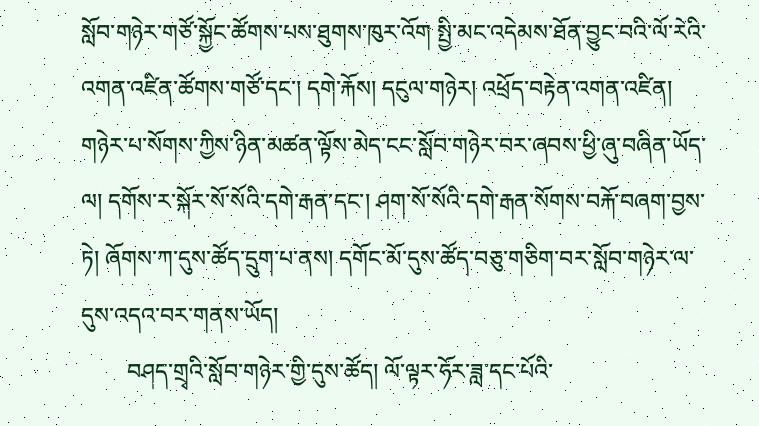སློབ་གཉེར་གཙོ་སྐྱོང་ཚོགས་པས་ཐུགས་ཁུར་འོག སྤྱི་མང་འདེམས་ཐོན་བྱུང་བའི་ལོ་རེའི་འགན་འཛིན་ཚོགས་གཙོ་དང་། དགེ་རྐོས། དངུལ་གཉེར། འཕྲོད་བརྟེན་འགན་འཛིན། གཉེར་པ་སོགས་ཀྱིས་ཉིན་མཚན་ལྟོས་མེད་ངང་སློབ་གཉེར་བར་ཞབས་ཕྱི་ཞུ་བཞིན་ཡོད་ལ། དགོས་ར་སྐོར་སོ་སོའི་དགེ་རྒན་དང་། ཤག་སོ་སོའི་དགེ་རྒན་སོགས་བརྐོ་བཞག་བྱས་ཏེ། ཞོགས་ཀ་དུས་ཚོད་དྲུག་པ་ནས། དགོང་མོ་དུས་ཚོད་བཅུ་གཅིག་བར་སློབ་གཉེར་ལ་དུས་འདའ་བར་གནས་ཡོད།
        བཤད་གྲྭའི་སློབ་གཉེར་གྱི་དུས་ཚོད། ལོ་ལྟར་ཧོར་ཟླ་དང་པོའི་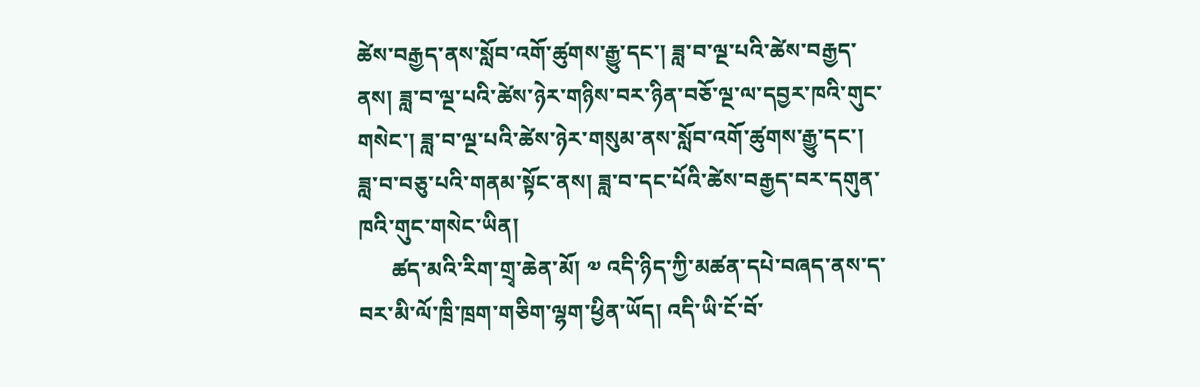ཚེས་བརྒྱད་ནས་སློབ་འགོ་ཚུགས་རྒྱུ་དང་། ཟླ་བ་ལྔ་པའི་ཚེས་བརྒྱད་ནས། ཟླ་བ་ལྔ་པའི་ཚེས་ཉེར་གཉིས་བར་ཉིན་བཅོ་ལྔ་ལ་དབྱར་ཁའི་གུང་གསེང་། ཟླ་བ་ལྔ་པའི་ཚེས་ཉེར་གསུམ་ནས་སློབ་འགོ་ཚུགས་རྒྱུ་དང་། ཟླ་བ་བཅུ་པའི་གནམ་སྟོང་ནས། ཟླ་བ་དང་པོའི་ཚེས་བརྒྱད་བར་དགུན་ཁའི་གུང་གསེང་ཡིན།
      ཚད་མའི་རིག་གྲྭ་ཆེན་མོ། ༧ འདི་ཉིད་ཀྱི་མཚན་དཔེ་བཞད་ནས་ད་བར་མི་ལོ་ཁྲི་ཁྲག་གཅིག་ལྷག་ཕྱིན་ཡོད། འདི་ཡི་ངོ་བོ་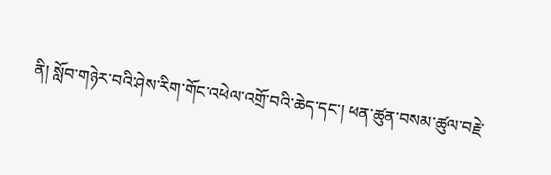ནི། སློབ་གཉེར་བའི་ཤེས་རིག་གོང་འཕེལ་འགྲོ་བའི་ཆེད་དང་། ཕན་ཚུན་བསམ་ཚུལ་བརྗེ་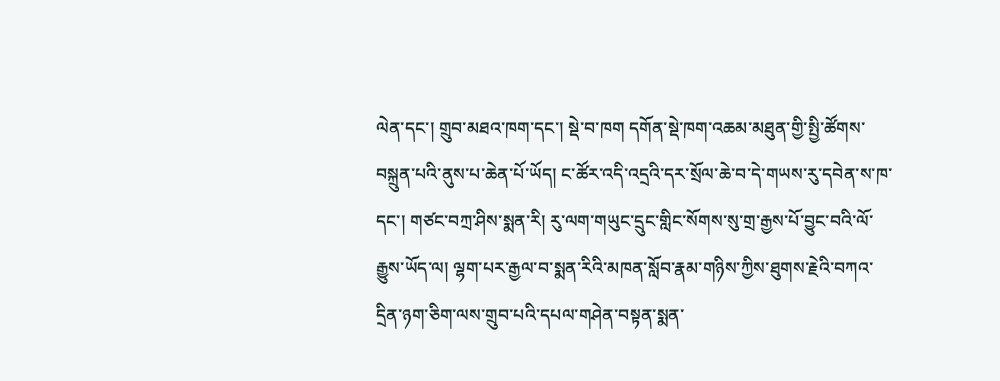ལེན་དང་། གྲུབ་མཐའ་ཁག་དང་། སྡེ་བ་ཁག དགོན་སྡེ་ཁག་འཆམ་མཐུན་གྱི་སྤྱི་ཚོགས་བསྐྲུན་པའི་ནུས་པ་ཆེན་པོ་ཡོད། ང་ཚོར་འདི་འདྲའི་དར་སྲོལ་ཆེ་བ་དེ་གཡས་རུ་དབེན་ས་ཁ་དང་། གཙང་བཀྲ་ཤིས་སྨན་རི། རུ་ལག་གཡུང་དྲུང་གླིང་སོགས་སུ་གྲ་རྒྱས་པོ་བྱུང་བའི་ལོ་རྒྱུས་ཡོད་ལ། ལྷག་པར་རྒྱལ་བ་སྨན་རིའི་མཁན་སློབ་རྣམ་གཉིས་ཀྱིས་ཐུགས་རྗེའི་བཀའ་དྲིན་ཉག་ཅིག་ལས་གྲུབ་པའི་དཔལ་གཤེན་བསྟན་སྨན་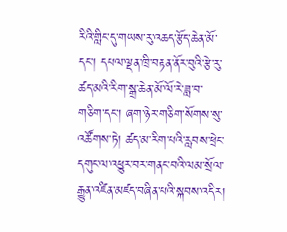རིའི་གླིང་དུ་གཡས་རུ་འཆད་རྩོད་ཆེན་མོ་དང་། དཔལ་ལྡན་ཁྲི་བརྟན་ནོར་བུའི་རྩེ་རུ་ཚད་མའི་རིག་སྒྲ་ཆེན་མོ་ལོ་རེ་ཟླ་བ་གཅིག་དང་། ཞག་ཉེར་གཅིག་སོགས་སུ་འཚོགས་ཏེ། ཚད་མ་རིག་པའི་རླབས་ཕྲེང་དགུང་ལ་འཕྱུར་བར་གནང་བའི་ལམ་སྲོལ་རྒྱུན་འཛིན་མཛད་བཞིན་པའི་སྐབས་འདིར།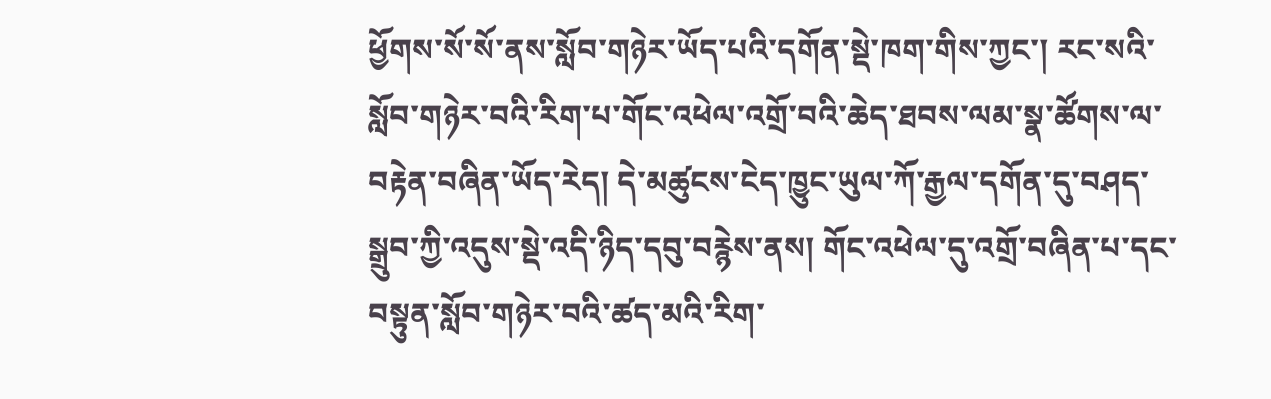ཕྱོགས་སོ་སོ་ནས་སློབ་གཉེར་ཡོད་པའི་དགོན་སྡེ་ཁག་གིས་ཀྱང་། རང་སའི་སློབ་གཉེར་བའི་རིག་པ་གོང་འཕེལ་འགྲོ་བའི་ཆེད་ཐབས་ལམ་སྣ་ཚོགས་ལ་བརྟེན་བཞིན་ཡོད་རེད། དེ་མཚུངས་ངེད་ཁྱུང་ཡུལ་ཀོ་རྒྱལ་དགོན་དུ་བཤད་སྒྲུབ་ཀྱི་འདུས་སྡེ་འདི་ཉིད་དབུ་བརྙེས་ནས། གོང་འཕེལ་དུ་འགྲོ་བཞིན་པ་དང་བསྟུན་སློབ་གཉེར་བའི་ཚད་མའི་རིག་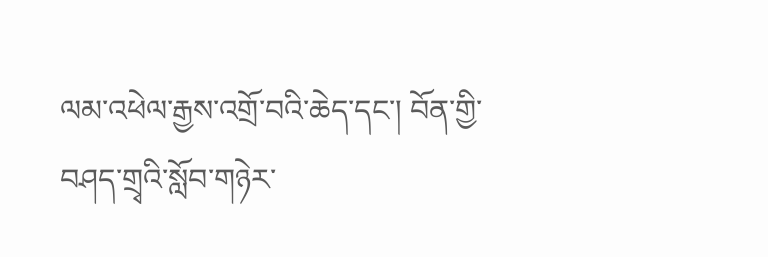ལམ་འཕེལ་རྒྱས་འགྲོ་བའི་ཆེད་དང་། བོན་གྱི་བཤད་གྲྭའི་སློབ་གཉེར་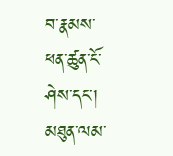བ་རྣམས་ཕན་ཚུན་ངོ་ཤེས་དང་། མཐུན་ལམ་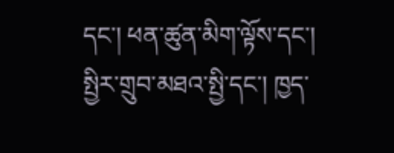དང་། ཕན་ཚུན་མིག་ལྟོས་དང་། སྤྱིར་གྲུབ་མཐའ་སྤྱི་དང་། ཁྱད་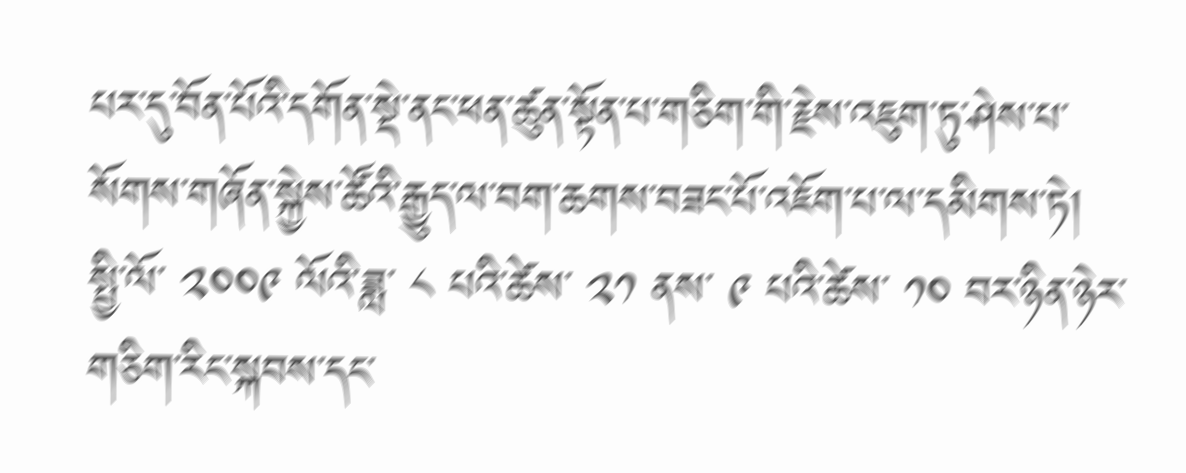པར་དུ་བོན་པོའི་དགོན་སྡེ་ནང་ཕན་ཚུན་སྟོན་པ་གཅིག་གི་རྗེས་འཇུག་ཏུ་ཤེས་པ་སོགས་གཞོན་སྐྱེས་ཚོའི་རྒྱུད་ལ་བག་ཆགས་བཟང་པོ་འཇོག་པ་ལ་དམིགས་ཏེ། སྤྱི་ལོ་ ༢༠༠༩ ལོའི་ཟླ་ ༨ པའི་ཚེས་ ༢༡ ནས་ ༩ པའི་ཚེས་ ༡༠ བར་ཉིན་ཉེར་གཅིག་རིང་སྐབས་དང་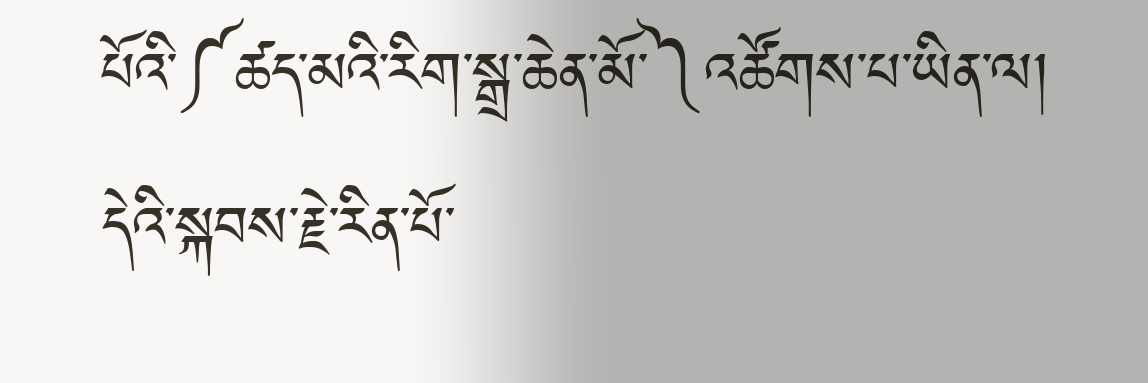པོའི་༼ཚད་མའི་རིག་སྒྲ་ཆེན་མོ་༽འཚོགས་པ་ཡིན་ལ། དེའི་སྐབས་རྗེ་རིན་པོ་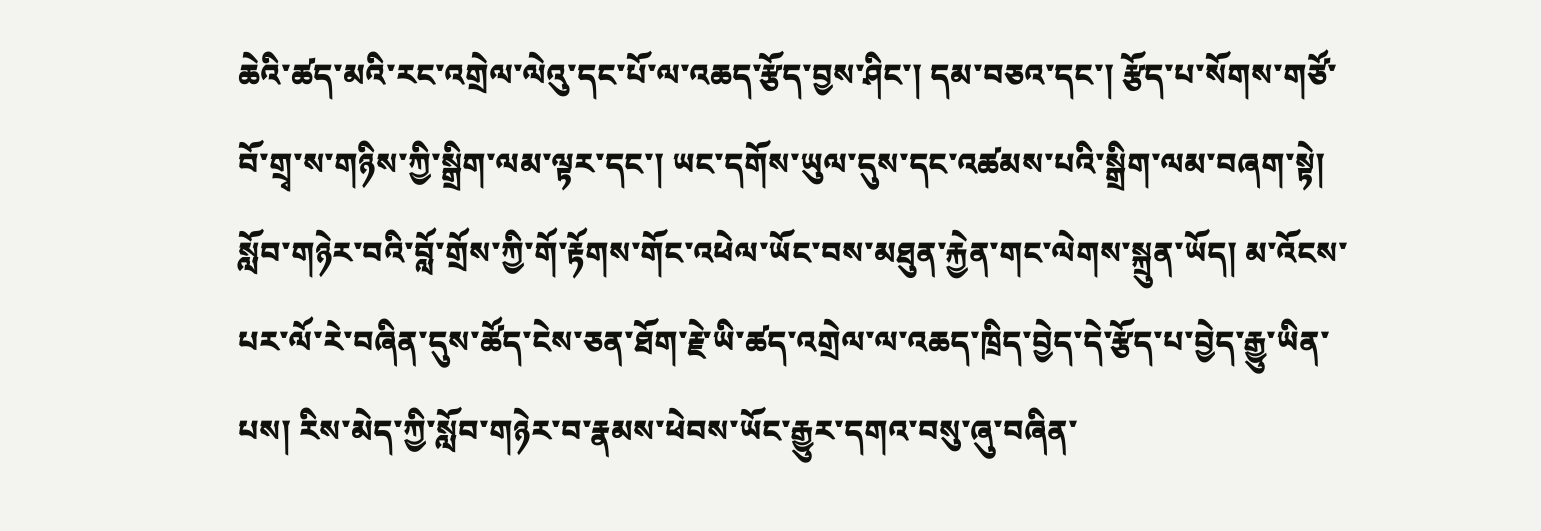ཆེའི་ཚད་མའི་རང་འགྲེལ་ལེའུ་དང་པོ་ལ་འཆད་རྩོད་བྱས་ཤིང་། དམ་བཅའ་དང་། རྩོད་པ་སོགས་གཙོ་བོ་གྲྭ་ས་གཉིས་ཀྱི་སྒྲིག་ལམ་ལྟར་དང་། ཡང་དགོས་ཡུལ་དུས་དང་འཚམས་པའི་སྒྲིག་ལམ་བཞག་སྟེ། སློབ་གཉེར་བའི་བློ་གྲོས་ཀྱི་གོ་རྟོགས་གོང་འཕེལ་ཡོང་བས་མཐུན་རྐྱེན་གང་ལེགས་སྐྲུན་ཡོད། མ་འོངས་པར་ལོ་རེ་བཞིན་དུས་ཚོད་ངེས་ཅན་ཐོག་རྗེ་ཡི་ཚད་འགྲེལ་ལ་འཆད་ཁྲིད་བྱེད་དེ་རྩོད་པ་བྱེད་རྒྱུ་ཡིན་པས། རིས་མེད་ཀྱི་སློབ་གཉེར་བ་རྣམས་ཕེབས་ཡོང་རྒྱུར་དགའ་བསུ་ཞུ་བཞིན་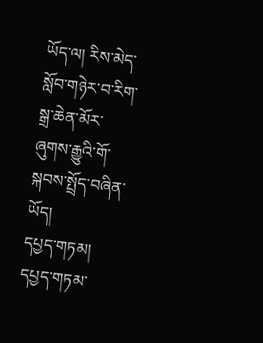ཡོད་ལ། རིས་མེད་སློབ་གཉེར་བ་རིག་སྒྲ་ཆེན་མོར་ཞུགས་རྒྱུའི་གོ་སྐབས་སྤྲོད་བཞིན་ཡོད།
དཔྱད་གཏམ།
དཔྱད་གཏམ་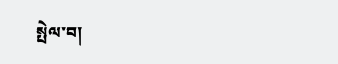སྤེལ་བ།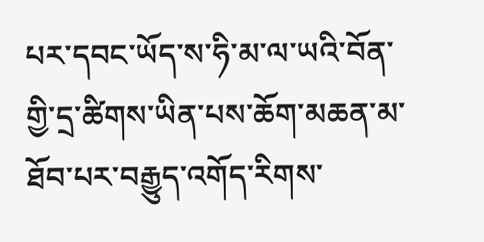པར་དབང་ཡོད་ས་ཧི་མ་ལ་ཡའི་བོན་གྱི་དྲ་ཚིགས་ཡིན་པས་ཆོག་མཆན་མ་ཐོབ་པར་བརྒྱུད་འགོད་རིགས་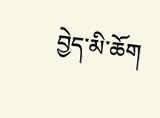བྱེད་མི་ཆོག